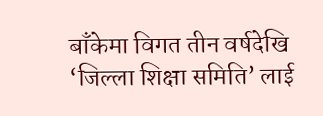बाँकेमा विगत तीन वर्षदेखि ‘जिल्ला शिक्षा समिति’ लाई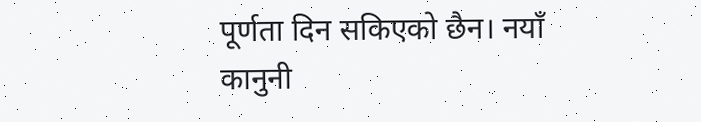पूर्णता दिन सकिएको छैन। नयाँ कानुनी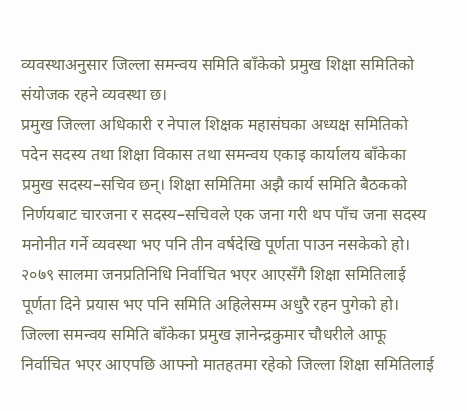व्यवस्थाअनुसार जिल्ला समन्वय समिति बाँकेको प्रमुख शिक्षा समितिको संयोजक रहने व्यवस्था छ।
प्रमुख जिल्ला अधिकारी र नेपाल शिक्षक महासंघका अध्यक्ष समितिको पदेन सदस्य तथा शिक्षा विकास तथा समन्वय एकाइ कार्यालय बाँकेका प्रमुख सदस्य–सचिव छन्। शिक्षा समितिमा अझै कार्य समिति बैठकको निर्णयबाट चारजना र सदस्य–सचिवले एक जना गरी थप पाँच जना सदस्य मनोनीत गर्ने व्यवस्था भए पनि तीन वर्षदेखि पूर्णता पाउन नसकेको हो।
२०७९ सालमा जनप्रतिनिधि निर्वाचित भएर आएसँगै शिक्षा समितिलाई पूर्णता दिने प्रयास भए पनि समिति अहिलेसम्म अधुरै रहन पुगेको हो। जिल्ला समन्वय समिति बाँकेका प्रमुख ज्ञानेन्द्रकुमार चौधरीले आफू निर्वाचित भएर आएपछि आफ्नो मातहतमा रहेको जिल्ला शिक्षा समितिलाई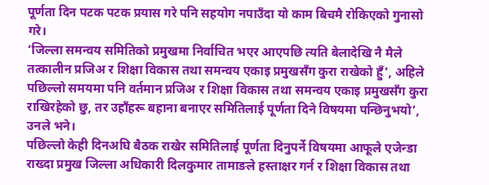पूर्णता दिन पटक पटक प्रयास गरे पनि सहयोग नपाउँदा यो काम बिचमै रोकिएको गुनासो गरे।
‘जिल्ला समन्वय समितिको प्रमुखमा निर्वाचित भएर आएपछि त्यति बेलादेखि नै मैले तत्कालीन प्रजिअ र शिक्षा विकास तथा समन्वय एकाइ प्रमुखसँग कुरा राखेको हुँ’, अहिले पछिल्लो समयमा पनि वर्तमान प्रजिअ र शिक्षा विकास तथा समन्वय एकाइ प्रमुखसँग कुरा राखिरहेको छु, तर उहाँहरू बहाना बनाएर समितिलाई पूर्णता दिने विषयमा पन्छिनुभयो’, उनले भने।
पछिल्लो केही दिनअघि बैठक राखेर समितिलाई पूर्णता दिनुपर्ने विषयमा आफूले एजेन्डा राख्दा प्रमुख जिल्ला अधिकारी दिलकुमार तामाङले हस्ताक्षर गर्न र शिक्षा विकास तथा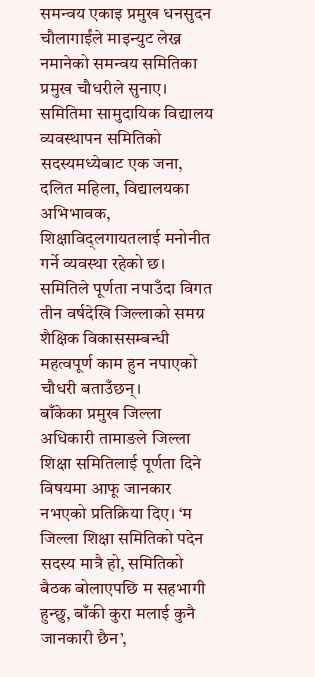समन्वय एकाइ प्रमुख धनसुदन चौलागाईंले माइन्युट लेख्न नमानेको समन्वय समितिका प्रमुख चौधरीले सुनाए। समितिमा सामुदायिक विद्यालय व्यवस्थापन समितिको सदस्यमध्येबाट एक जना, दलित महिला, विद्यालयका अभिभावक, शिक्षाविद्लगायतलाई मनोनीत गर्ने व्यवस्था रहेको छ। समितिले पूर्णता नपाउँदा विगत तीन वर्षदेखि जिल्लाको समग्र शैक्षिक विकाससम्बन्धी महत्वपूर्ण काम हुन नपाएको चौधरी बताउँछन्।
बाँकेका प्रमुख जिल्ला अधिकारी तामाङले जिल्ला शिक्षा समितिलाई पूर्णता दिने विषयमा आफू जानकार नभएको प्रतिक्रिया दिए। ‘म जिल्ला शिक्षा समितिको पदेन सदस्य मात्रै हो, समितिको बैठक बोलाएपछि म सहभागी हुन्छु, बाँकी कुरा मलाई कुनै जानकारी छैन’,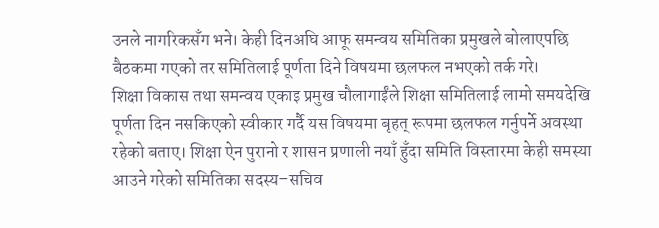उनले नागरिकसँग भने। केही दिनअघि आफू समन्वय समितिका प्रमुखले बोलाएपछि बैठकमा गएको तर समितिलाई पूर्णता दिने विषयमा छलफल नभएको तर्क गरे।
शिक्षा विकास तथा समन्वय एकाइ प्रमुख चौलागाईंले शिक्षा समितिलाई लामो समयदेखि पूर्णता दिन नसकिएको स्वीकार गर्दै यस विषयमा बृहत् रूपमा छलफल गर्नुपर्ने अवस्था रहेको बताए। शिक्षा ऐन पुरानो र शासन प्रणाली नयाँ हुँदा समिति विस्तारमा केही समस्या आउने गरेको समितिका सदस्य–सचिव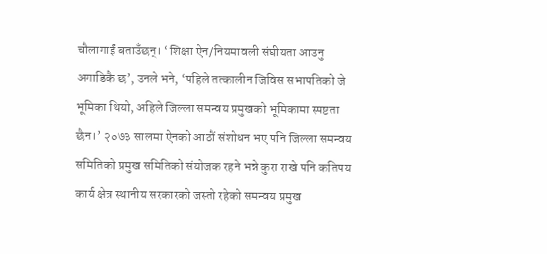चौलागाईं बताउँछन्। ‘शिक्षा ऐन/नियमावली संघीयता आउनु अगाडिकै छ’, उनले भने, ‘पहिले तत्कालीन जिविस सभापतिको जे भूमिका थियो, अहिले जिल्ला समन्वय प्रमुखको भूमिकामा स्पष्टता छैन।’ २०७३ सालमा ऐनको आठौं संशोधन भए पनि जिल्ला समन्वय समितिको प्रमुख समितिको संयोजक रहने भन्ने कुरा राखे पनि कतिपय कार्य क्षेत्र स्थानीय सरकारको जस्तो रहेको समन्वय प्रमुख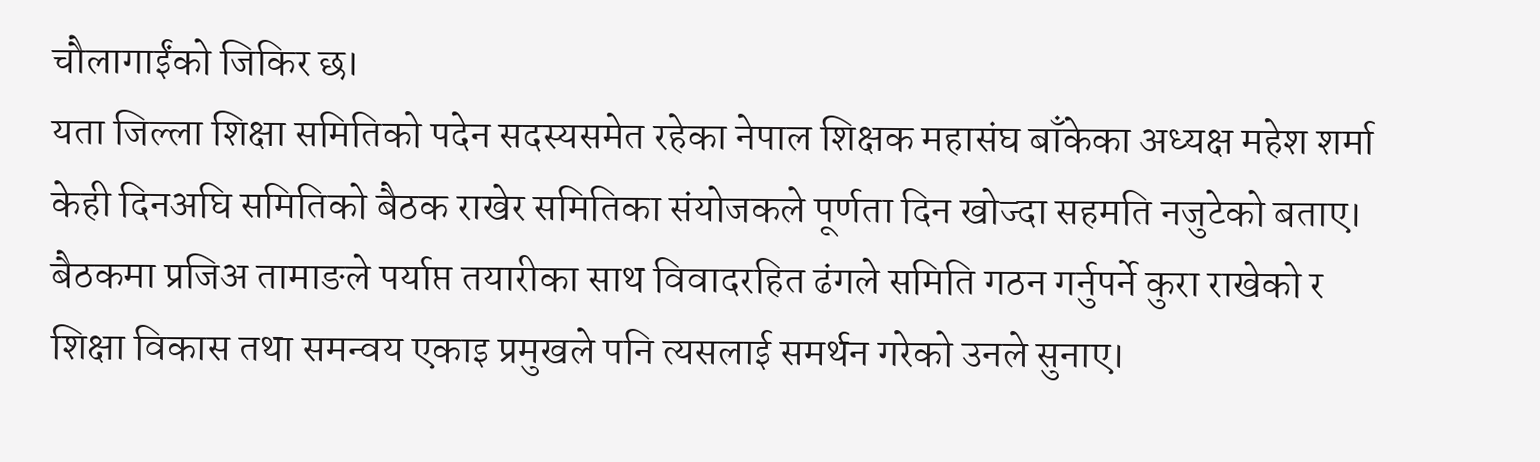चौलागाईंको जिकिर छ।
यता जिल्ला शिक्षा समितिको पदेन सदस्यसमेत रहेका नेपाल शिक्षक महासंघ बाँकेका अध्यक्ष महेश शर्मा केही दिनअघि समितिको बैठक राखेर समितिका संयोजकले पूर्णता दिन खोज्दा सहमति नजुटेको बताए। बैठकमा प्रजिअ तामाङले पर्याप्त तयारीका साथ विवादरहित ढंगले समिति गठन गर्नुपर्ने कुरा राखेको र शिक्षा विकास तथा समन्वय एकाइ प्रमुखले पनि त्यसलाई समर्थन गरेको उनले सुनाए।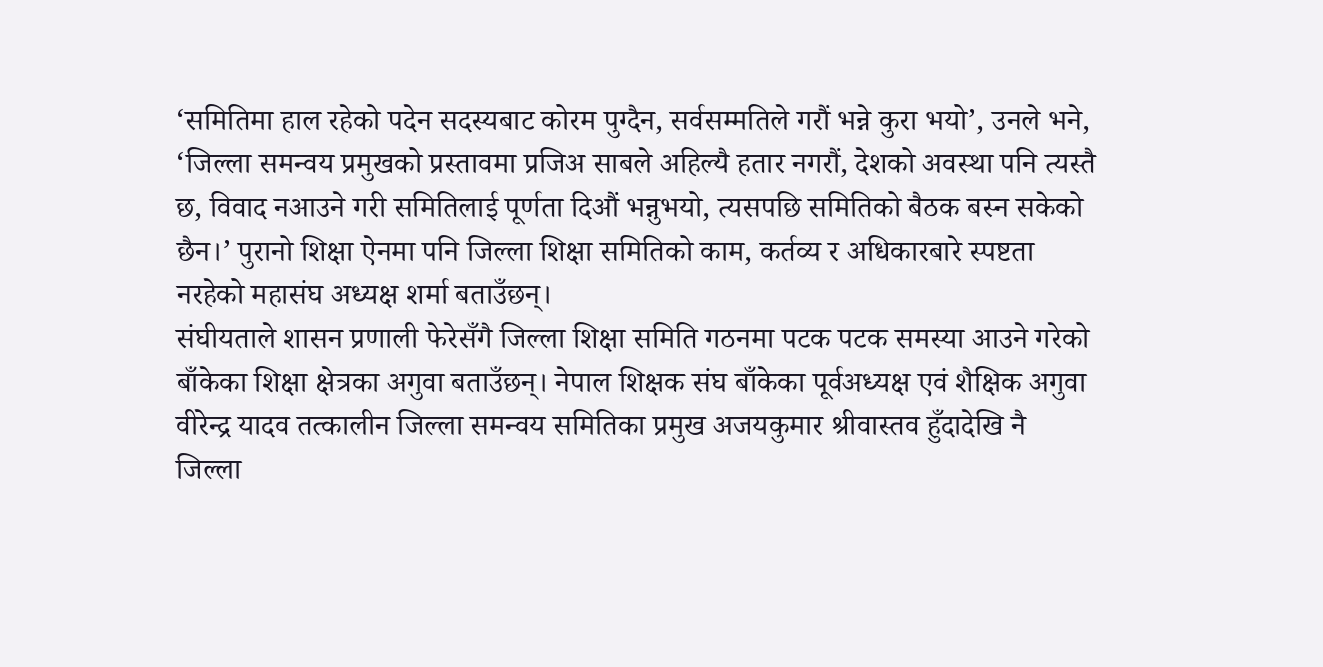‘समितिमा हाल रहेको पदेन सदस्यबाट कोरम पुग्दैन, सर्वसम्मतिले गरौं भन्ने कुरा भयो’, उनले भने, ‘जिल्ला समन्वय प्रमुखको प्रस्तावमा प्रजिअ साबले अहिल्यै हतार नगरौं, देशको अवस्था पनि त्यस्तै छ, विवाद नआउने गरी समितिलाई पूर्णता दिऔं भन्नुभयो, त्यसपछि समितिको बैठक बस्न सकेको छैन।’ पुरानो शिक्षा ऐनमा पनि जिल्ला शिक्षा समितिको काम, कर्तव्य र अधिकारबारे स्पष्टता नरहेको महासंघ अध्यक्ष शर्मा बताउँछन्।
संघीयताले शासन प्रणाली फेरेसँगै जिल्ला शिक्षा समिति गठनमा पटक पटक समस्या आउने गरेको बाँकेका शिक्षा क्षेत्रका अगुवा बताउँछन्। नेपाल शिक्षक संघ बाँकेका पूर्वअध्यक्ष एवं शैक्षिक अगुवा वीरेन्द्र यादव तत्कालीन जिल्ला समन्वय समितिका प्रमुख अजयकुमार श्रीवास्तव हुँदादेखि नै जिल्ला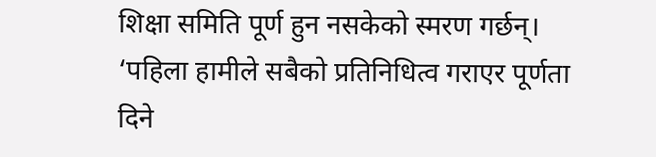शिक्षा समिति पूर्ण हुन नसकेको स्मरण गर्छन्। ‘पहिला हामीले सबैको प्रतिनिधित्व गराएर पूर्णता दिने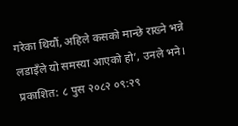गरेका थियौं, अहिले कसको मान्छे राख्ने भन्ने लडाइँले यो समस्या आएको हो’, उनले भने।
प्रकाशित: ८ पुस २०८२ ०९:२९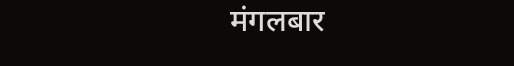मंगलबार